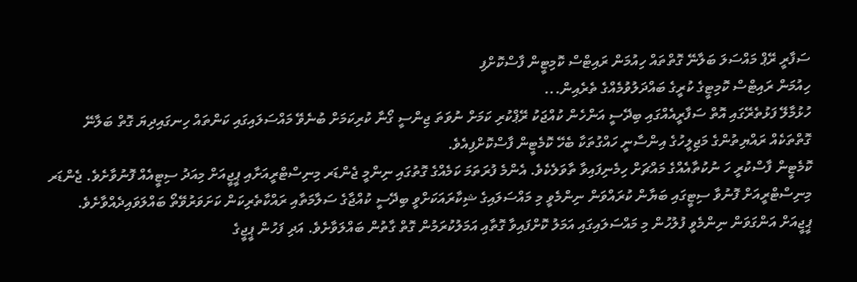ސަފާރީ ރޭޕް މައްސަލަ ބަލާނޭ ގޮތްތައް ހިއުމަން ރައިޓްސް ކޮމިޓީން ފާސްކޮށްފި
ހިއުމަން ރައިޓްސް ކޮމިޓީގެ ކުރީގެ ބައްދަލުވުމެއްގެ ތެރެއިން...
ހުޅުމާލޭ ފަޅުތެރޭގައި އޮތް ސަފާރީއެއްގައި ބިދޭސީ އަންހެން ކުއްޖަކު ރޭޕްކުރި ކަމަށް ނުވަތަ ޖިންސީ ގޯނާ ކުރިކަމަށް ބުނެވޭ މައްސަލައިގައި ކަންތައް ހިނގައިދިޔަ ގޮތް ބަލާނޭ ގޮތްތަކެއް ރައްޔިތުންގެ މަޖިލީހުގެ އިންސާނީ ހައްގުތަކާ ބެހޭ ކޮމެޓީން ފާސްކޮށްފިއެވެ.
ކޮމެޓީން ފާސްކުރީ ހަ ނުކުތާއެއްގެ މައްޗަށް ހިމެނިފައިވާ ތާވަލެކެވެ. އެންމެ ފުރަތަމަ ކަމެއްގެ ގޮތުގައި ނިންމީ ޖެންޑަރ މިނިސްޓްރީއަށާއި ޕީޖީއަށް މިއަދު ސިޓީއެއް ފޮނުވާށެވެ. ޖެންޑަރ މިނިސްޓްރީއަށް ފޮނުވާ ސިޓީގައި ބަޔާން ކުރައްވަން ނިންމެވީ މި މައްސަލައިގެ ޝިކާރައަކަށްވީ ބިދޭސީ ކުއްޖާގެ ސަލާމަތާއި ރައްކާތެރިކަން ކަށަވަރުވޭތޯ ބައްލަވައިދެއްވާށެވެ. ޕީޖީއަށް އަންގަވަން ނިންމެވީ ފުލުހުން މި މައްސަލައިގައި އަމަލު ކޮށްފައިވާ ގޮތާއި އަމަލުކުރަމުން ގޮތް ގާތުން ބައްލަވާށެވެ. އަދި ފަހުން ޕީޖީގެ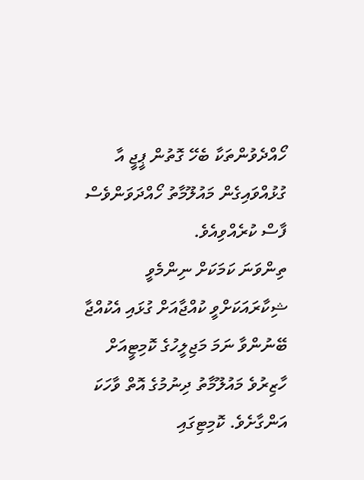ހޯއްދެވުންތަކާ ބެހޭ ގޮތުން ޕީޖީ އާ ގުޅުއްވައިގެން މައުލޫމާތު ހޯއްދަވަންވެސް ފާސް ކުރެއްވިއެވެ.
ތިންވަނަ ކަމަކަށް ނިންމެވީ ޝިކާރައަކަށްވީ ކުއްޖާއަށް ގުޅައި އެކުއްޖާ ބޭނުންވާ ނަމަ މަޖިލީހުގެ ކޮމިޓީއަށް ހާޒިރުވެ މައުލޫމާތު ދިނުމުގެ އޮތް ވާހަކަ އަންގާށެވެ. ކޮމިޓިގައި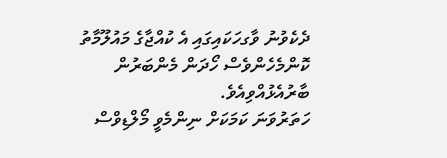ދެކެވުނު ވާގހަކައިގައި އެ ކުއްޖާގެ މައުލޫމާތު ކޮންމެހެންވެސް ހޯދަން މެންބަރުން ބާރުއެޅުއްވިއެވެ.
ހަތަރުވަނަ ކަމަކަށް ނިންމެވީ މޯލްޑިވްސް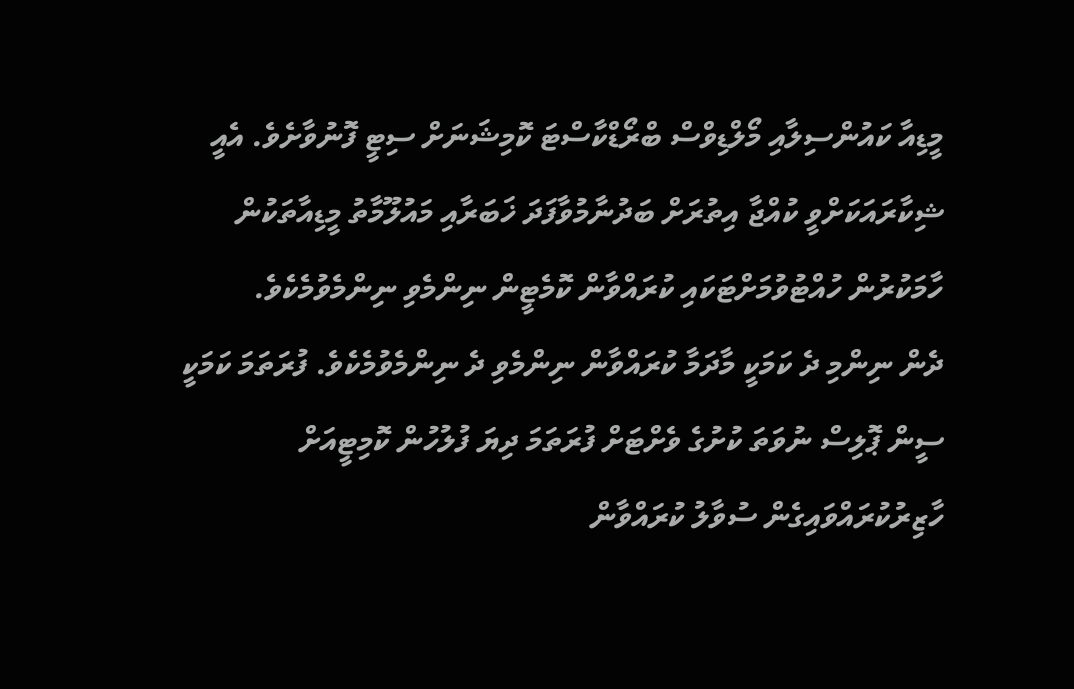މީޑިއާ ކައުންސިލާއި މޯލްޑިވްސް ބްރޯޑްކާސްޓަ ކޮމިޝަނަށް ސިޓީ ފޮނުވާށެވެ. އެއީ ޝިކާރައަކަށްވީ ކުއްޖާ އިތުރަށް ބަދުނާމުވާފަދަ ޚަބަރާއި މައުލޫމާތު މީޑިއާތަކުން ހާމަކުރުން ހުއްޓުވުމަށްޓަކައި ކުރައްވާން ކޮމެޓީން ނިންމެވި ނިންމެވުމެކެވެ.
ދެން ނިންމި ދެ ކަމަކީ މާދަމާ ކުރައްވާން ނިންމެވި ދެ ނިންމެވުމެކެވެ. ފުރަތަމަ ކަމަކީ ސީން ޕޮލިސް ނުވަތަ ކުށުގެ ވެށްޓަށް ފުރަތަމަ ދިޔަ ފުލުހުން ކޮމިޓީއަށް ހާޒިރުކުރައްވައިގެން ސުވާލު ކުރައްވާން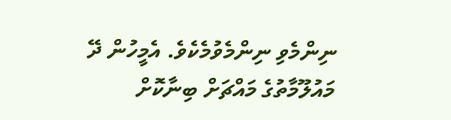ނިންމެވި ނިންމެވުމެކެވެ. އެމީހުން ދޭ މައުލޫމާތުގެ މައްޗަށް ބިނާކޮށް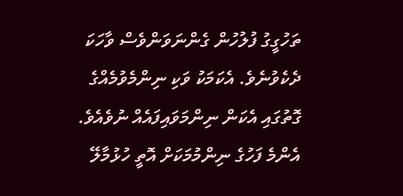ތަހުގީގު ފުލުހުން ގެންނަވަންވެސް ވާހަކަ ދެކެވުނެވެ. އެކަމަކު ވަކި ނިންމެވުމެއްގެ ގޮތުގައި އެކަން ނިންމަވައިފައެއް ނުވެއެވެ.
އެންމެ ފަހުގެ ނިންމުމަކަށް އޮތީ ހުޅުމާލޭ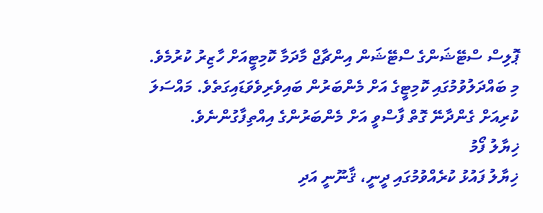ޕޮލިސް ސްޓޭޝަންގެ ސްޓޭޝަން އިންޗާޖް މާދަމާ ކޮމިޓީއަށް ހާޒިރު ކުރުމެވެ.
މި ބައްދަލުވުމުގައި ކޮމިޓީގެ އަށް މެންބަރުން ބައިވެރިވެވަޑައިގަތެވެ. މައްސަލަ ކުރިއަށް ގެންދާނޭ ގޮތް ފާސްވީ އަށް މެންބަރުންގެ އިއްތިފާގުންނެވެ.
ޚިޔާލު ފޯމު
ޚިޔާލު ފައުޅު ކުރެއްވުމުގައި ދީނީ، ޤާނޫނީ އަދި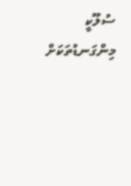ސުލޫކީ މިންގަނޑުތަކަށް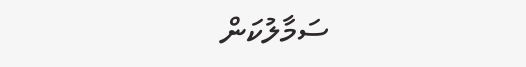ސަމާލުކަން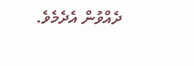ދެއްވުން އެދެމެވެ.